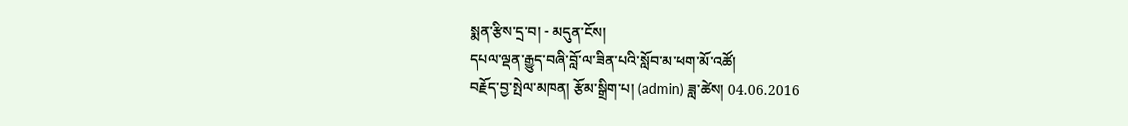སྨན་རྩིས་དྲ་བ། - མདུན་ངོས།
དཔལ་ལྡན་རྒྱུད་བཞི་བློ་ལ་ཟིན་པའི་སློབ་མ་ཕག་མོ་འཚོ།
བརྗོད་བྱ་སྤེལ་མཁན། རྩོམ་སྒྲིག་པ། (admin) ཟླ་ཚེས། 04.06.2016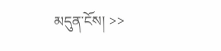མདུན་ངོས། >>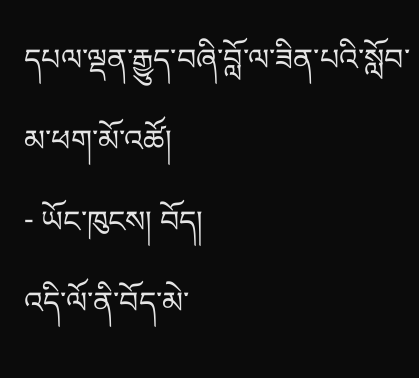དཔལ་ལྡན་རྒྱུད་བཞི་བློ་ལ་ཟིན་པའི་སློབ་མ་ཕག་མོ་འཚོ།
- ཡོང་ཁུངས། བོད།
འདི་ལོ་ནི་བོད་མེ་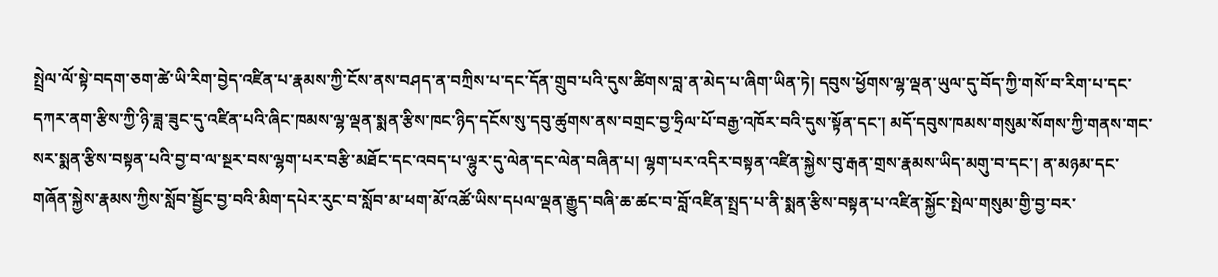སྤྲེལ་ལོ་སྟེ་བདག་ཅག་ཚེ་ཡི་རིག་བྱེད་འཛིན་པ་རྣམས་ཀྱི་ངོས་ནས་བཤད་ན་བཀྲིས་པ་དང་དོན་གྲུབ་པའི་དུས་ཚིགས་བླ་ན་མེད་པ་ཞིག་ཡིན་ཏེ། དབུས་ཕྱོགས་ལྷ་ལྡན་ཡུལ་དུ་བོད་ཀྱི་གསོ་བ་རིག་པ་དང་དཀར་ནག་རྩིས་ཀྱི་ཉི་ཟླ་ཟུང་དུ་འཛིན་པའི་ཞིང་ཁམས་ལྷ་ལྡན་སྨན་རྩིས་ཁང་ཉིད་དངོས་སུ་དབུ་ཚུགས་ནས་བགྲང་བྱ་ཧྲིལ་པོ་བརྒྱ་འཁོར་བའི་དུས་སྟོན་དང་། མདོ་དབུས་ཁམས་གསུམ་སོགས་ཀྱི་གནས་གང་སར་སྨན་རྩིས་བསྟན་པའི་བྱ་བ་ལ་སྔར་བས་ལྷག་པར་བརྩི་མཐོང་དང་འབད་པ་ལྷུར་དུ་ལེན་དང་ལེན་བཞིན་པ། ལྷག་པར་འདིར་བསྟན་འཛིན་སྐྱེས་བུ་རྒན་གྲས་རྣམས་ཡིད་མགུ་བ་དང་། ན་མཉམ་དང་གཞོན་སྐྱེས་རྣམས་ཀྱིས་སློབ་སྦྱོང་བྱ་བའི་མིག་དཔེར་རུང་བ་སློབ་མ་ཕག་མོ་འཚོ་ཡིས་དཔལ་ལྡན་རྒྱུད་བཞི་ཆ་ཚང་བ་བློ་འཛིན་སྤྲད་པ་ནི་སྨན་རྩིས་བསྟན་པ་འཛིན་སྐྱོང་སྤེལ་གསུམ་གྱི་བྱ་བར་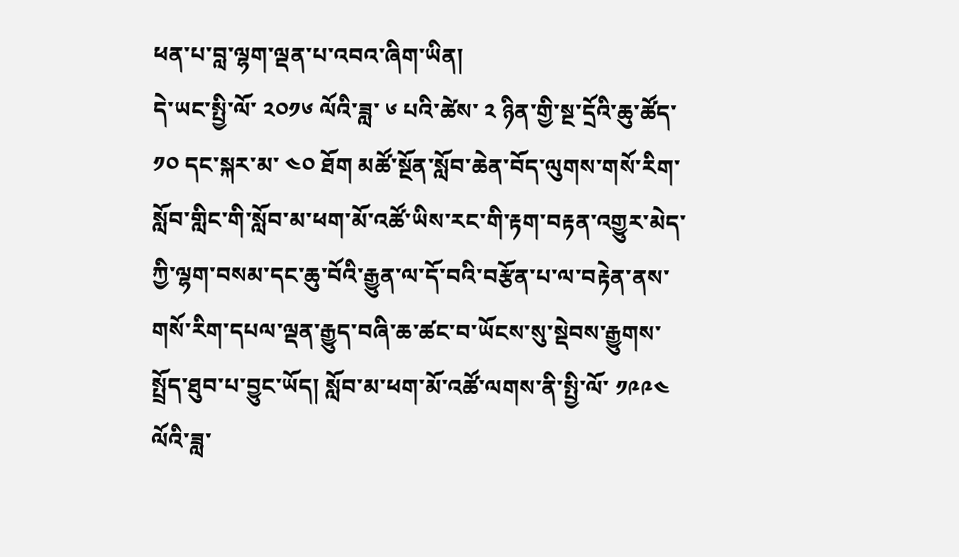ཕན་པ་བླ་ལྷག་ལྡན་པ་འབའ་ཞིག་ཡིན།
དེ་ཡང་སྤྱི་ལོ་ ༢༠༡༦ ལོའི་ཟླ་ ༦ པའི་ཚེས་ ༢ ཉིན་གྱི་སྔ་དྲོའི་ཆུ་ཚོད་ ༡༠ དང་སྐར་མ་ ༤༠ ཐོག མཚོ་སྔོན་སློབ་ཆེན་བོད་ལུགས་གསོ་རིག་སློབ་གླིང་གི་སློབ་མ་ཕག་མོ་འཚོ་ཡིས་རང་གི་རྟག་བརྟན་འགྱུར་མེད་ཀྱི་ལྷག་བསམ་དང་ཆུ་བོའི་རྒྱུན་ལ་དོ་བའི་བརྩོན་པ་ལ་བརྟེན་ནས་གསོ་རིག་དཔལ་ལྡན་རྒྱུད་བཞི་ཆ་ཚང་བ་ཡོངས་སུ་སྡེབས་རྒྱུགས་སྤྲོད་ཐུབ་པ་བྱུང་ཡོད། སློབ་མ་ཕག་མོ་འཚོ་ལགས་ནི་སྤྱི་ལོ་ ༡༩༩༤ ལོའི་ཟླ་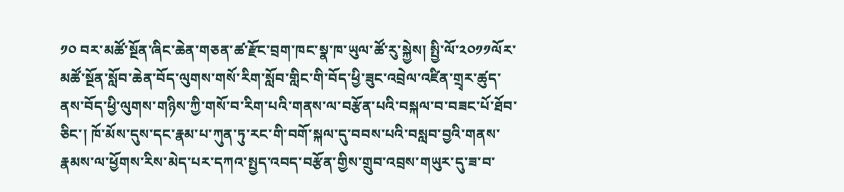༡༠ བར་མཚོ་སྔོན་ཞིང་ཆེན་གཅན་ཚ་རྫོང་བྲག་ཁང་སྣ་ཁ་ཡུལ་ཚོ་རུ་སྐྱེས། སྤྱི་ལོ་༢༠༡༡ལོར་མཚོ་སྔོན་སློབ་ཆེན་བོད་ལུགས་གསོ་རིག་སློབ་གླིང་གི་བོད་ཕྱི་ཟུང་འབྲེལ་འཛིན་གྲྭར་ཚུད་ནས་བོད་ཕྱི་ལུགས་གཉིས་ཀྱི་གསོ་བ་རིག་པའི་གནས་ལ་བརྩོན་པའི་བསྐལ་བ་བཟང་པོ་ཐོབ་ཅིང་། ཁོ་མོས་དུས་དང་རྣམ་པ་ཀུན་ཏུ་རང་གི་བགོ་སྐལ་དུ་བབས་པའི་བསླབ་བྱའི་གནས་རྣམས་ལ་ཕྱོགས་རིས་མེད་པར་དཀའ་སྤྱད་འབད་བརྩོན་གྱིས་གྲུབ་འབྲས་གཡུར་དུ་ཟ་བ་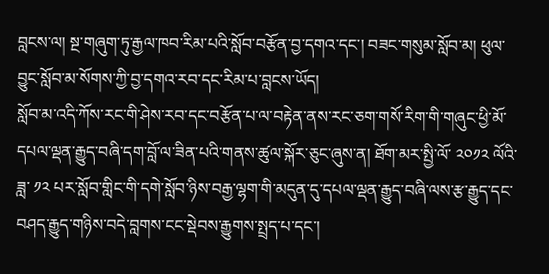བླངས་ལ། སྔ་གཞུག་ཏུ་རྒྱལ་ཁབ་རིམ་པའི་སློབ་བརྩོན་བྱ་དགའ་དང་། བཟང་གསུམ་སློབ་མ། ཕུལ་བྱུང་སློབ་མ་སོགས་ཀྱི་བྱ་དགའ་རབ་དང་རིམ་པ་བླངས་ཡོད།
སློབ་མ་འདི་ཀོས་རང་གི་ཤེས་རབ་དང་བརྩོན་པ་ལ་བརྟེན་ནས་རང་ཅག་གསོ་རིག་གི་གཞུང་ཕྱི་མོ་དཔལ་ལྡན་རྒྱུད་བཞི་དག་བློ་ལ་ཟིན་པའི་གནས་ཚུལ་སྐོར་ཅུང་ཞུས་ན། ཐོག་མར་སྤྱི་ལོ་ ༢༠༡༢ ལོའི་ཟླ་ ༡༢ པར་སློབ་གླིང་གི་དགེ་སློབ་ཉིས་བརྒྱ་ལྷག་གི་མདུན་དུ་དཔལ་ལྡན་རྒྱུད་བཞི་ལས་རྩ་རྒྱུད་དང་བཤད་རྒྱུད་གཉིས་བདེ་བླགས་ངང་སྡེབས་རྒྱུགས་སྤྲད་པ་དང་།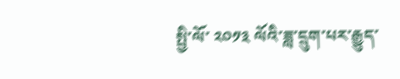སྤྱི་ལོ་ ༢༠༡༣ ལོའི་ཟླ་དྲུག་པར་རྒྱུད་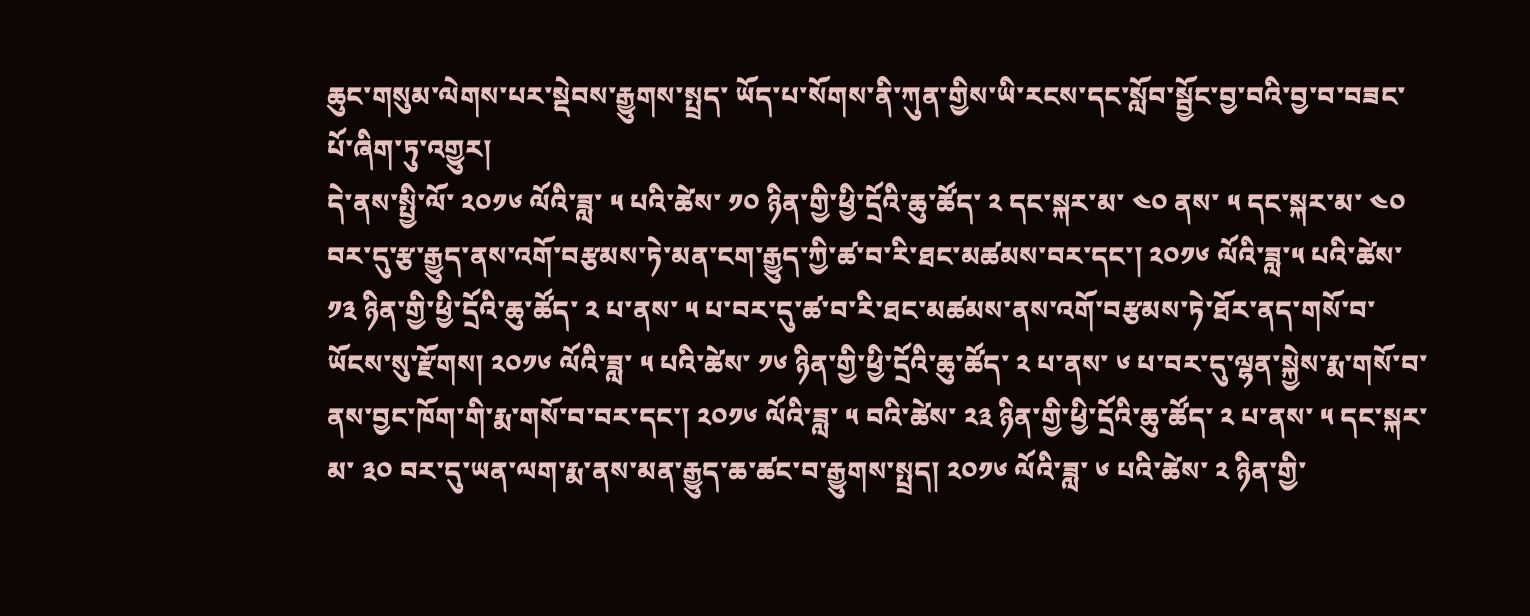ཆུང་གསུམ་ལེགས་པར་སྡེབས་རྒྱུགས་སྤྲད་ ཡོད་པ་སོགས་ནི་ཀུན་གྱིས་ཡི་རངས་དང་སློབ་སྦྱོང་བྱ་བའི་བྱ་བ་བཟང་པོ་ཞིག་ཏུ་འགྱུར།
དེ་ནས་སྤྱི་ལོ་ ༢༠༡༦ ལོའི་ཟླ་ ༥ པའི་ཚེས་ ༡༠ ཉིན་གྱི་ཕྱི་དྲོའི་ཆུ་ཚོད་ ༢ དང་སྐར་མ་ ༤༠ ནས་ ༥ དང་སྐར་མ་ ༤༠ བར་དུ་རྩ་རྒྱུད་ནས་འགོ་བརྩམས་ཏེ་མན་ངག་རྒྱུད་ཀྱི་ཚ་བ་རི་ཐང་མཚམས་བར་དང་། ༢༠༡༦ ལོའི་ཟླ་༥ པའི་ཚེས་ ༡༣ ཉིན་གྱི་ཕྱི་དྲོའི་ཆུ་ཚོད་ ༢ པ་ནས་ ༥ པ་བར་དུ་ཚ་བ་རི་ཐང་མཚམས་ནས་འགོ་བརྩམས་ཏེ་ཐོར་ནད་གསོ་བ་ཡོངས་སུ་རྫོགས། ༢༠༡༦ ལོའི་ཟླ་ ༥ པའི་ཚེས་ ༡༦ ཉིན་གྱི་ཕྱི་དྲོའི་ཆུ་ཚོད་ ༢ པ་ནས་ ༦ པ་བར་དུ་ལྷན་སྐྱེས་རྨ་གསོ་བ་ནས་བྱང་ཁོག་གི་རྨ་གསོ་བ་བར་དང་། ༢༠༡༦ ལོའི་ཟླ་ ༥ བའི་ཚེས་ ༢༣ ཉིན་གྱི་ཕྱི་དྲོའི་ཆུ་ཚོད་ ༢ པ་ནས་ ༥ དང་སྐར་མ་ ༣༠ བར་དུ་ཡན་ལག་རྨ་ནས་མན་རྒྱུད་ཆ་ཚང་བ་རྒྱུགས་སྤྲད། ༢༠༡༦ ལོའི་ཟླ་ ༦ པའི་ཚེས་ ༢ ཉིན་གྱི་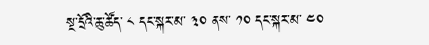སྔ་དྲོའི་ཆུ་ཚོད་ ༨ དང་སྐར་མ་ ༣༠ ནས་ ༡༠ དང་སྐར་མ་ ༤༠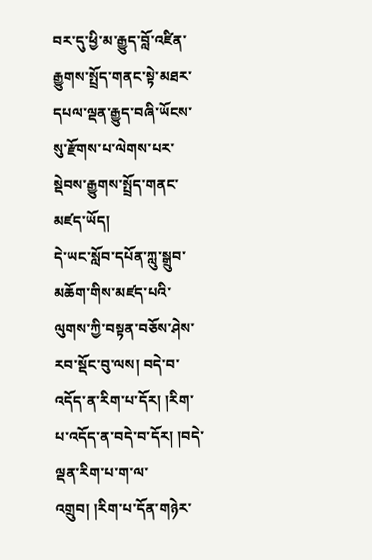བར་དུ་ཕྱི་མ་རྒྱུད་བློ་འཛིན་རྒྱུགས་སྤྲོད་གནང་སྟེ་མཐར་དཔལ་ལྡན་རྒྱུད་བཞི་ཡོངས་སུ་རྫོགས་པ་ལེགས་པར་སྡེབས་རྒྱུགས་སྤྲོད་གནང་མཛད་ཡོད།
དེ་ཡང་སློབ་དཔོན་ཀླུ་སྒྲུབ་མཆོག་གིས་མཛད་པའི་ལུགས་ཀྱི་བསྟན་བཅོས་ཤེས་རབ་སྡོང་བུ་ལས། བདེ་བ་འདོད་ན་རིག་པ་དོར། །རིག་པ་འདོད་ན་བདེ་བ་དོར། །བདེ་ལྡན་རིག་པ་ག་ལ་འགྲུབ། །རིག་པ་དོན་གཉེར་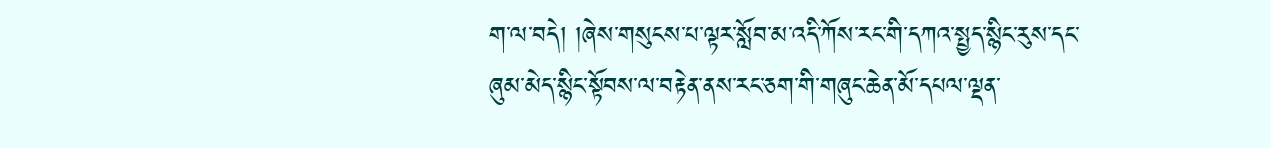ག་ལ་བདེ། །ཞེས་གསུངས་པ་ལྟར་སློབ་མ་འདི་ཀོས་རང་གི་དཀའ་སྤྱད་སྙིང་རུས་དང་ཞུམ་མེད་སྙིང་སྟོབས་ལ་བརྟེན་ནས་རང་ཅག་གི་གཞུང་ཆེན་མོ་དཔལ་ལྡན་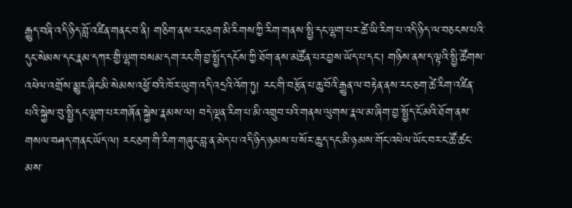རྒྱུད་བཞི་འདི་ཉིད་བློ་འཛིན་གནང་བ་ནི། གཅིག་ནས་རང་ཅག་མི་རིགས་ཀྱི་རིག་གནས་སྤྱི་དང་ལྷག་པར་ཚེ་ཡི་རིག་པ་འདི་ཉིད་ལ་བཅངས་པའི་དུང་སེམས་དང་རྣམ་དཀར་གྱི་ལྷག་བསམ་དག་རང་གི་བྱ་སྤྱོད་དངོས་ཀྱི་ཐོག་ནས་མཚོན་པར་བྱས་ཡོད་པ་དང་། གཉིས་ནས་ད་ལྟའི་སྤྱི་ཚོགས་འཕེལ་འགྲོས་མྱུར་ཞིང་མི་སེམས་འཕྱོ་བའི་ཁོར་ཡུག་འདི་འདྲའི་འོག་ཏུ། རང་གི་བརྩོན་པ་ཆུ་བོའི་རྒྱུན་ལ་བརྟེན་ནས་རང་ཅག་ཚེ་རིག་འཛིན་པའི་སྐྱེས་བུ་སྤྱི་དང་ལྷག་པར་གཞོན་སྐྱེས་རྣམས་ལ། བདེ་ལྡན་རིག་པ་མི་འགྲུབ་པའི་གནས་ལུགས་རྣལ་མ་ཞིག་བྱ་སྤྱོད་ངོ་མའི་ཐོག་ནས་གསལ་བཤད་གནང་ཡོད་ལ། རང་ཅག་གི་རིག་གཞུང་བླ་ན་མེད་པ་འདི་ཉིད་ཉམས་པ་སོར་ཆུད་དང་མི་ཉམས་གོང་འཕེལ་ཡོང་བར་ང་ཚོ་ཚང་མས་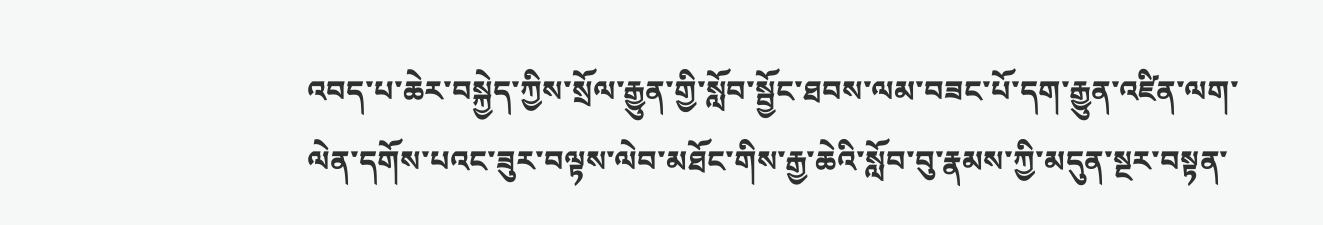འབད་པ་ཆེར་བསྐྱེད་ཀྱིས་སྲོལ་རྒྱུན་གྱི་སློབ་སྦྱོང་ཐབས་ལམ་བཟང་པོ་དག་རྒྱུན་འཛིན་ལག་ལེན་དགོས་པའང་ཟུར་བལྟས་ལེབ་མཐོང་གིས་རྒྱ་ཆེའི་སློབ་བུ་རྣམས་ཀྱི་མདུན་སྔར་བསྟན་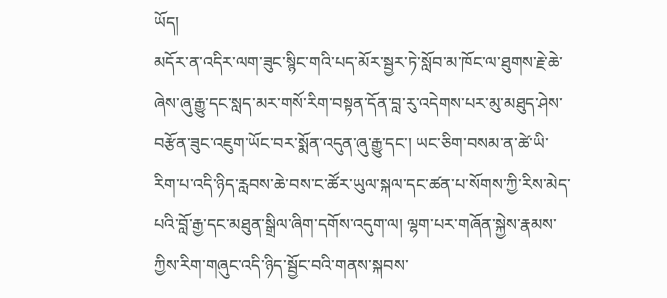ཡོད།
མདོར་ན་འདིར་ལག་ཟུང་སྙིང་གའི་པད་མོར་སྦྱར་ཏེ་སློབ་མ་ཁོང་ལ་ཐུགས་རྗེ་ཆེ་ཞེས་ཞུ་རྒྱུ་དང་སླད་མར་གསོ་རིག་བསྟན་དོན་བླ་རུ་འདེགས་པར་མུ་མཐུད་ཤེས་བརྩོན་ཟུང་འཇུག་ཡོང་བར་སྨོན་འདུན་ཞུ་རྒྱུ་དང་། ཡང་ཅིག་བསམ་ན་ཚེ་ཡི་རིག་པ་འདི་ཉིད་རླབས་ཆེ་བས་ང་ཚོར་ཡུལ་སྐལ་དང་ཚན་པ་སོགས་ཀྱི་རིས་མེད་པའི་བློ་རྒྱ་དང་མཐུན་སྒྲིལ་ཞིག་དགོས་འདུག་ལ། ལྷག་པར་གཞོན་སྐྱེས་རྣམས་ཀྱིས་རིག་གཞུང་འདི་ཉིད་སྦྱོང་བའི་གནས་སྐབས་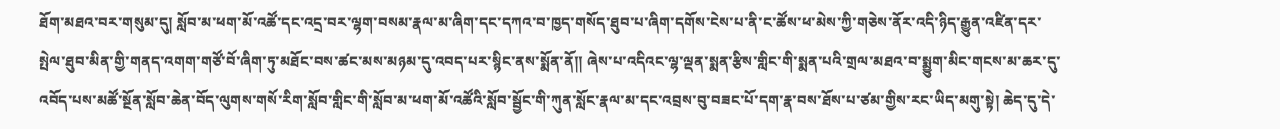ཐོག་མཐའ་བར་གསུམ་དུ། སློབ་མ་ཕག་མོ་འཚོ་དང་འདྲ་བར་ལྷག་བསམ་རྣལ་མ་ཞིག་དང་དཀའ་བ་ཁྱད་གསོད་ཐུབ་པ་ཞིག་དགོས་ངེས་པ་ནི་ང་ཚོས་ཕ་མེས་ཀྱི་གཅེས་ནོར་འདི་ཉིད་རྒྱུན་འཛིན་དར་སྤེལ་ཐུབ་མིན་གྱི་གནད་འགག་གཙོ་བོ་ཞིག་ཏུ་མཐོང་བས་ཚང་མས་མཉམ་དུ་འབད་པར་སྙིང་ནས་སྨོན་ནོ།། ཞེས་པ་འདིའང་ལྷ་ལྡན་སྨན་རྩིས་གླིང་གི་སྨན་པའི་གྲལ་མཐའ་བ་སྨྱུག་མིང་གངས་མ་ཆར་དུ་འབོད་པས་མཚོ་སྔོན་སློབ་ཆེན་བོད་ལུགས་གསོ་རིག་སློབ་གླིང་གི་སློབ་མ་ཕག་མོ་འཚོའི་སློབ་སྦྱོང་གི་ཀུན་སློང་རྣལ་མ་དང་འབྲས་བུ་བཟང་པོ་དག་རྣ་བས་ཐོས་པ་ཙམ་གྱིས་རང་ཡིད་མགུ་སྟེ། ཆེད་དུ་དེ་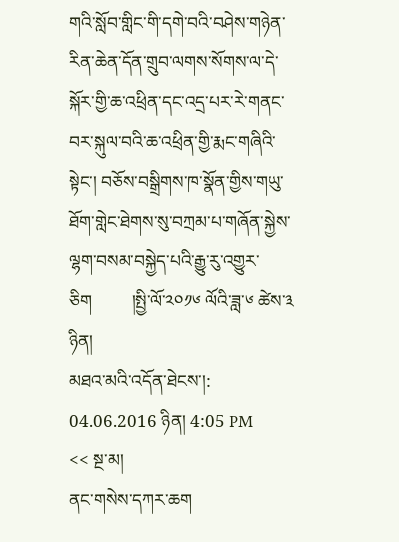གའི་སློབ་གླིང་གི་དགེ་བའི་བཤེས་གཉེན་རིན་ཆེན་དོན་གྲུབ་ལགས་སོགས་ལ་དེ་སྐོར་གྱི་ཆ་འཕྲིན་དང་འདྲ་པར་རེ་གནང་བར་སྐུལ་བའི་ཆ་འཕྲིན་གྱི་རྨང་གཞིའི་སྟེང་། བཅོས་བསྒྲིགས་ཁ་སྣོན་གྱིས་གཡུ་ཐོག་གླེང་ཐེགས་སུ་བཀྲམ་པ་གཞོན་སྐྱེས་ལྷག་བསམ་བསྐྱེད་པའི་རྒྱུ་རུ་འགྱུར་ཅིག         །སྤྱི་ལོ་༢༠༡༦ ལོའི་ཟླ་༦ ཚེས་༣ ཉིན།
མཐའ་མའི་འདོན་ཐེངས་།: 04.06.2016 ཉིན། 4:05 PM
<< སྔ་མ།
ནང་གསེས་དཀར་ཆག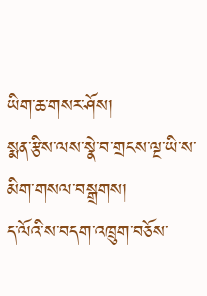ཡིག་ཆ་གསར་ཤོས།
སྨན་རྩིས་ལས་སྣེ་བ་གྲངས་ལྔ་ཡི་ས་མིག་གསལ་བསྒྲགས།
ད་ལོའི་ས་བདག་འཁྲུག་བཅོས་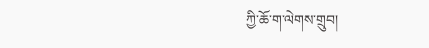ཀྱི་ཆོ་ག་ལེགས་གྲུབ།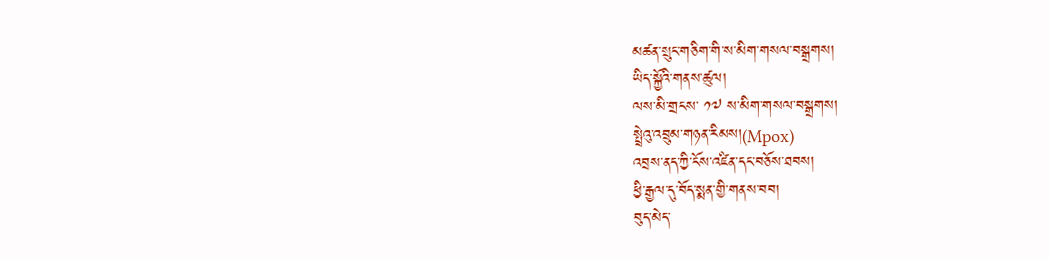མཚན་སྲུང་གཅིག་གི་ས་མིག་གསལ་བསྒྲགས།
ཡིད་སྐྱོའི་གནས་ཚུལ།
ལས་མི་གྲངས་ ༡༧ ས་མིག་གསལ་བསྒྲགས།
སྤྲེའུ་འབྲུམ་གཉན་རིམས།(Mpox)
འབྲས་ནད་ཀྱི་ངོས་འཛིན་དང་བཅོས་ཐབས།
ཕྱི་རྒྱལ་དུ་བོད་སྨན་གྱི་གནས་བབ།
བུད་མེད་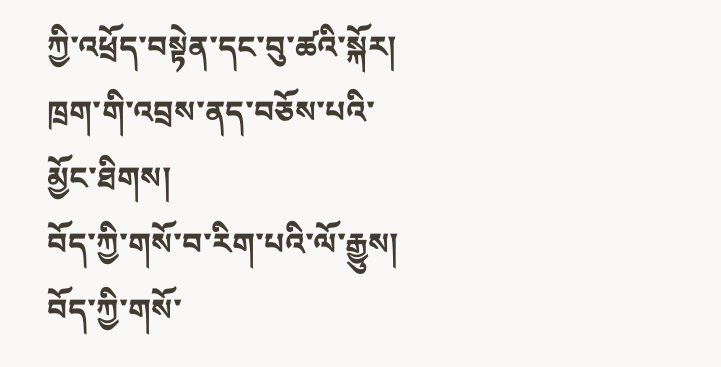ཀྱི་འཕྲོད་བསྟེན་དང་བུ་ཚའི་སྐོར།
ཁྲག་གི་འབྲས་ནད་བཅོས་པའི་མྱོང་ཐིགས།
བོད་ཀྱི་གསོ་བ་རིག་པའི་ལོ་རྒྱུས།
བོད་ཀྱི་གསོ་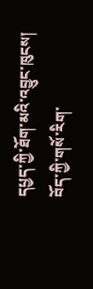དཔྱད་ཀྱི་ཐོག་མའི་འབྱུང་ཁུངས།
བོད་ཀྱི་གསོ་རིག་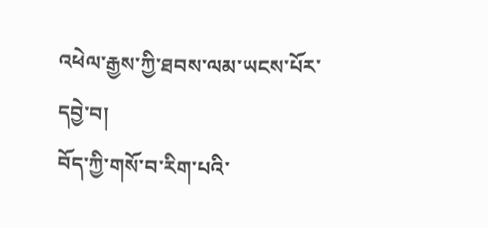འཕེལ་རྒྱས་ཀྱི་ཐབས་ལམ་ཡངས་པོར་དབྱེ་བ།
བོད་ཀྱི་གསོ་བ་རིག་པའི་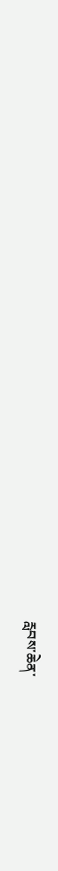རླབས་ཆེན་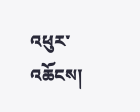འཕུར་འཆོངས།